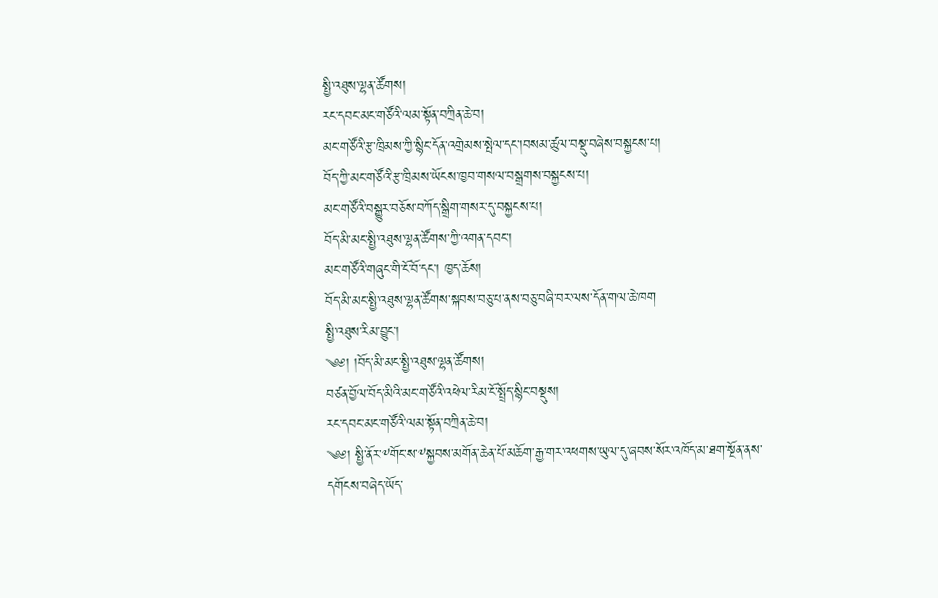སྤྱི་འཐུས་ལྷན་ཚོགས།
རང་དབང་མང་གཙོའི་ལམ་སྟོན་བཀྲིན་ཆེ་བ།
མང་གཙོའི་རྩ་ཁྲིམས་ཀྱི་སྙིང་དོན་འགྲེམས་སྤེལ་དང་།བསམ་ཚུལ་བསྡུ་བཞེས་བསྐྱངས་པ།
བོད་ཀྱི་མང་གཙོའི་རྩ་ཁྲིམས་ཡོངས་ཁྱབ་གསལ་བསྒྲགས་བསྐྱངས་པ།
མང་གཙོའི་བསྒྱུར་བཅོས་བཀོད་སྒྲིག་གསར་དུ་བསྐྱངས་པ།
བོད་མི་མང་སྤྱི་འཐུས་ལྷན་ཚོགས་ཀྱི་འགན་དབང་།
མང་གཙོའི་གཞུང་གི་ངོ་བོ་དང་། ཁྱད་ཆོས།
བོད་མི་མང་སྤྱི་འཐུས་ལྷན་ཚོགས་སྐབས་བཅུ་པ་ནས་བཅུ་བཞི་བར་ལས་དོན་གལ་ཆེ་ཁག
སྤྱི་འཐུས་རིམ་བྱུང་།
༄༅། །བོད་མི་མང་སྤྱི་འཐུས་ལྷན་ཚོགས།
བཙན་བྱོལ་བོད་མིའི་མང་གཙོའི་འཕེལ་རིམ་ངོ་སྤྲོད་སྙིང་བསྡུས།
རང་དབང་མང་གཙོའི་ལམ་སྟོན་བཀྲིན་ཆེ་བ།
༄༅། སྤྱི་ནོར་༸གོང་ས་༸སྐྱབས་མགོན་ཆེན་པོ་མཆོག་རྒྱ་གར་འཕགས་ཡུལ་དུ་ཞབས་སོར་འཁོད་མ་ཐག་སྔོན་ནས་དགོངས་བཞེད་ཡོད་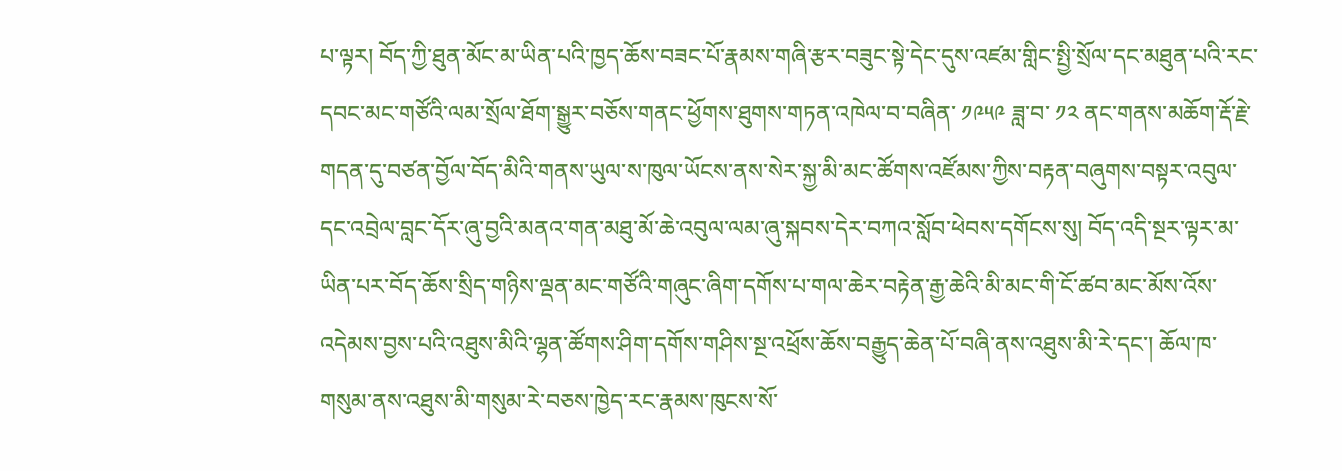པ་ལྟར། བོད་ཀྱི་ཐུན་མོང་མ་ཡིན་པའི་ཁྱད་ཆོས་བཟང་པོ་རྣམས་གཞི་རྩར་བཟུང་སྟེ་དེང་དུས་འཛམ་གླིང་སྤྱི་སྲོལ་དང་མཐུན་པའི་རང་དབང་མང་གཙོའི་ལམ་སྲོལ་ཐོག་སྒྱུར་བཅོས་གནང་ཕྱོགས་ཐུགས་གཏན་འཁེལ་བ་བཞིན་ ༡༩༥༩ ཟླ་བ་ ༡༢ ནང་གནས་མཆོག་རྡོ་རྗེ་གདན་དུ་བཙན་བྱོལ་བོད་མིའི་གནས་ཡུལ་ས་ཁུལ་ཡོངས་ནས་སེར་སྐྱ་མི་མང་ཚོགས་འཛོམས་ཀྱིས་བརྟན་བཞུགས་བསྟར་འབུལ་དང་འབྲེལ་བླང་དོར་ཞུ་བྱའི་མནའ་གན་མཐུ་མོ་ཆེ་འབུལ་ལམ་ཞུ་སྐབས་དེར་བཀའ་སློབ་ཕེབས་དགོངས་སུ། བོད་འདི་སྔར་ལྟར་མ་ཡིན་པར་བོད་ཆོས་སྲིད་གཉིས་ལྡན་མང་གཙོའི་གཞུང་ཞིག་དགོས་པ་གལ་ཆེར་བརྟེན་རྒྱ་ཆེའི་མི་མང་གི་ངོ་ཚབ་མང་མོས་འོས་འདེམས་བྱས་པའི་འཐུས་མིའི་ལྷན་ཚོགས་ཤིག་དགོས་གཤིས་སྔ་འཕྲོས་ཆོས་བརྒྱུད་ཆེན་པོ་བཞི་ནས་འཐུས་མི་རེ་དང་། ཆོལ་ཁ་གསུམ་ནས་འཐུས་མི་གསུམ་རེ་བཅས་ཁྱེད་རང་རྣམས་ཁུངས་སོ་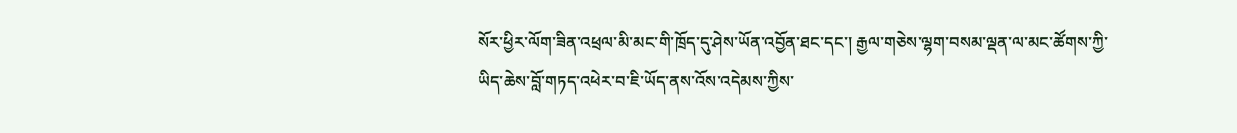སོར་ཕྱིར་ལོག་ཟིན་འཕྲལ་མི་མང་གི་ཁྲོད་དུ་ཤེས་ཡོན་འབྱོན་ཐང་དང་། རྒྱལ་གཅེས་ལྷག་བསམ་ལྡན་ལ་མང་ཚོགས་ཀྱི་ཡིད་ཆེས་བློ་གཏད་འཕེར་བ་ཇི་ཡོད་ནས་འོས་འདེམས་ཀྱིས་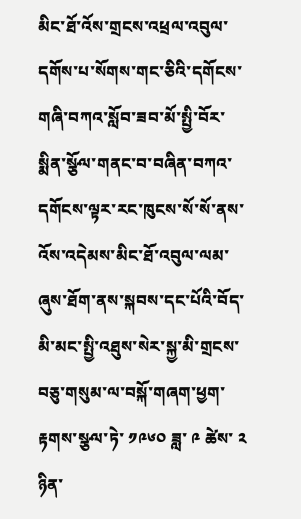མིང་ཐོ་འོས་གྲངས་འཕྲལ་འབུལ་དགོས་པ་སོགས་གང་ཅིའི་དགོངས་གཞི་བཀའ་སློབ་ཟབ་མོ་སྤྱི་བོར་སྨིན་སྩོལ་གནང་བ་བཞིན་བཀའ་དགོངས་ལྟར་རང་ཁུངས་སོ་སོ་ནས་འོས་འདེམས་མིང་ཐོ་འབུལ་ལམ་ཞུས་ཐོག་ནས་སྐབས་དང་པོའི་བོད་མི་མང་སྤྱི་འཐུས་སེར་སྐྱ་མི་གྲངས་བཅུ་གསུམ་ལ་བསྐོ་གཞག་ཕྱག་རྟགས་སྩལ་ཏེ་ ༡༩༦༠ ཟླ་ ༩ ཚེས་ ༢ ཉིན་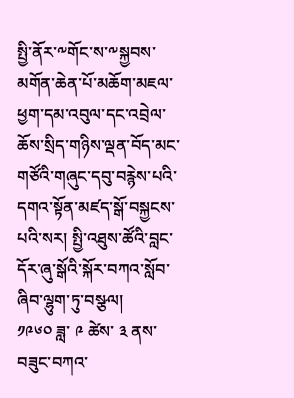སྤྱི་ནོར་༸གོང་ས་༸སྐྱབས་མགོན་ཆེན་པོ་མཆོག་མཇལ་ཕྱག་དམ་འབུལ་དང་འབྲེལ་ཆོས་སྲིད་གཉིས་ལྡན་བོད་མང་གཙོའི་གཞུང་དབུ་བརྙེས་པའི་དགའ་སྟོན་མཛད་སྒོ་བསྐྱངས་པའི་སར། སྤྱི་འཐུས་ཚོའི་བླང་དོར་ཞུ་སྒོའི་སྐོར་བཀའ་སློབ་ཞིབ་ལྷུག་ཏུ་བསྩལ།
༡༩༦༠ ཟླ་ ༩ ཚེས་ ༣ ནས་བཟུང་བཀའ་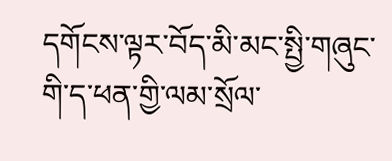དགོངས་ལྟར་བོད་མི་མང་སྤྱི་གཞུང་གི་ད་ཕན་གྱི་ལམ་སྲོལ་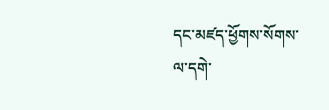དང་མཛད་ཕྱོགས་སོགས་ལ་དགེ་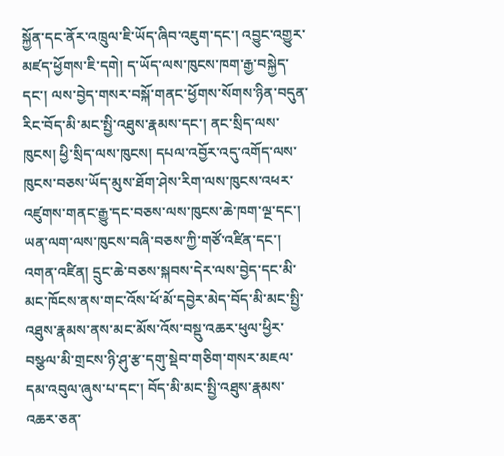སྐྱོན་དང་ནོར་འཁྲུལ་ཇི་ཡོད་ཞིབ་འཇུག་དང་། འབྱུང་འགྱུར་མཛད་ཕྱོགས་ཇི་དགེ། ད་ཡོད་ལས་ཁུངས་ཁག་རྒྱ་བསྐྱེད་དང་། ལས་བྱེད་གསར་བསྐོ་གནང་ཕྱོགས་སོགས་ཉིན་བདུན་རིང་བོད་མི་མང་སྤྱི་འཐུས་རྣམས་དང་། ནང་སྲིད་ལས་ཁུངས། ཕྱི་སྲིད་ལས་ཁུངས། དཔལ་འབྱོར་འདུ་འགོད་ལས་ཁུངས་བཅས་ཡོད་མུས་ཐོག་ཤེས་རིག་ལས་ཁུངས་འཕར་འཛུགས་གནང་རྒྱུ་དང་བཅས་ལས་ཁུངས་ཆེ་ཁག་ལྔ་དང་། ཡན་ལག་ལས་ཁུངས་བཞི་བཅས་ཀྱི་གཙོ་འཛིན་དང་། འགན་འཛིན། དྲུང་ཆེ་བཅས་སྐབས་དེར་ལས་བྱེད་དང་མི་མང་ཁོངས་ནས་གང་འོས་ཕོ་མོ་དབྱེར་མེད་བོད་མི་མང་སྤྱི་འཐུས་རྣམས་ནས་མང་མོས་འོས་བསྡུ་འཆར་ཕུལ་ཕྱིར་བསྩལ་མི་གྲངས་ཉི་ཤུ་རྩ་དགུ་སྡེབ་གཅིག་གསར་མཇལ་དམ་འབུལ་ཞུས་པ་དང་། བོད་མི་མང་སྤྱི་འཐུས་རྣམས་འཆར་ཅན་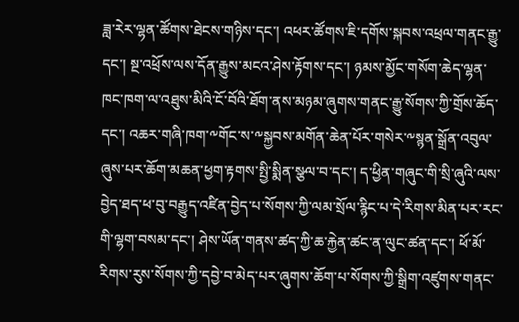ཟླ་རེར་ལྷན་ཚོགས་ཐེངས་གཉིས་དང་། འཕར་ཚོགས་ཇི་དགོས་སྐབས་འཕྲལ་གནང་རྒྱུ་དང་། སྔ་འཕྲོས་ལས་དོན་རྒྱུས་མངའ་ཤེས་རྟོགས་དང་། ཉམས་མྱོང་གསོག་ཆེད་ལྷན་ཁང་ཁག་ལ་འཐུས་མིའི་ངོ་བོའི་ཐོག་ནས་མཉམ་ཞུགས་གནང་རྒྱུ་སོགས་ཀྱི་གྲོས་ཆོད་དང་། འཆར་གཞི་ཁག་༸གོང་ས་༸སྐྱབས་མགོན་ཆེན་པོར་གསེར་༸སྙན་སྒྲོན་འབུལ་ཞུས་པར་ཆོག་མཆན་ཕྱག་རྟགས་སྤྱི་སྨིན་སྩལ་བ་དང་། ད་ཕྱིན་གཞུང་གི་སྲི་ཞུའི་ལས་བྱེད་ཐད་ཕ་བུ་བརྒྱུད་འཛིན་བྱེད་པ་སོགས་ཀྱི་ལམ་སྲོལ་རྙིང་པ་དེ་རིགས་མིན་པར་རང་གི་ལྷག་བསམ་དང་། ཤེས་ཡོན་གནས་ཚད་ཀྱི་ཆ་རྐྱེན་ཚང་ན་ལུང་ཚན་དང་། ཕོ་མོ་རིགས་རུས་སོགས་ཀྱི་དབྱེ་བ་མེད་པར་ཞུགས་ཆོག་པ་སོགས་ཀྱི་སྒྲིག་འཛུགས་གནང་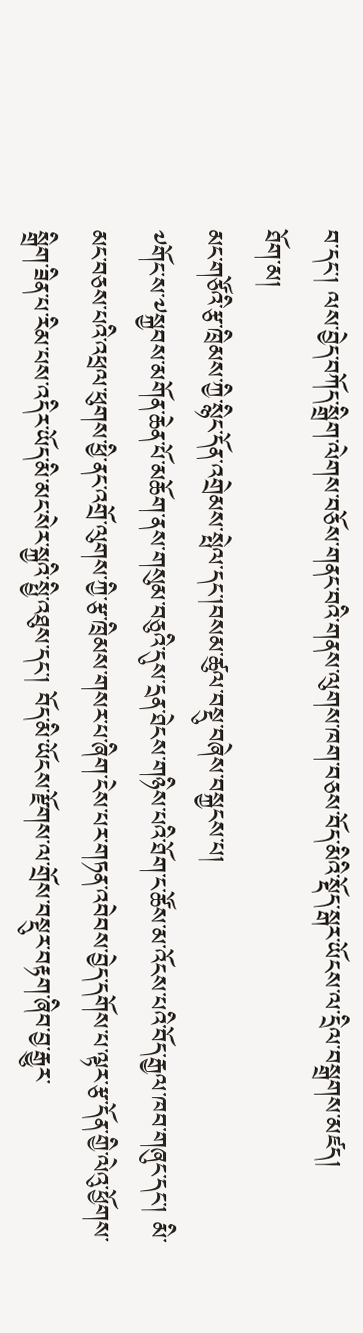བ་དང་། ལས་བྱེད་བཀོད་སྒྲིག་ལེགས་བཅོས་གནང་བའི་གནས་ལུགས་ཁག་བཅས་བོད་མིའི་སྡོད་སྒར་ཡོངས་ལ་དྲིལ་བསྒྲགས་མཛད།
ཐོག་མ།
མང་གཙོའི་རྩ་ཁྲིམས་ཀྱི་སྙིང་དོན་འགྲེམས་སྤེལ་དང་།བསམ་ཚུལ་བསྡུ་བཞེས་བསྐྱངས་པ།
༸གོང་ས་༸སྐྱབས་མགོན་ཆེན་པོ་མཆོག་ནས་གསུམ་བཅུའི་དུས་དྲན་ཐེངས་གཉིས་པའི་ཐོག་ང་ཚོས་མ་འོངས་པའི་བོད་རྒྱལ་ཁབ་གཞུང་དང་། མི་མང་བཅས་པའི་འཕྲལ་ཕུགས་ཕྱི་ནང་འགྲོ་ལུགས་ཀྱི་རྩ་ཁྲིམས་གསར་པ་ཞིག་ངེས་པར་གཏན་འབེབས་བྱེད་དགོས་པ་ལྟར་རྩ་དོན་གྱི་ལེའུ་ཕྱོགས་སྒྲིག་ཟིན་པ་རིམ་པས་འདིར་ཡོད་མི་མང་སེར་སྐྱའི་སྤྱི་འཐུས་དང་། བོད་མི་ཡོངས་རྫོགས་ལ་གྲོས་བསྡུར་བརྟག་ཞིབ་བྱ་རྒྱུར་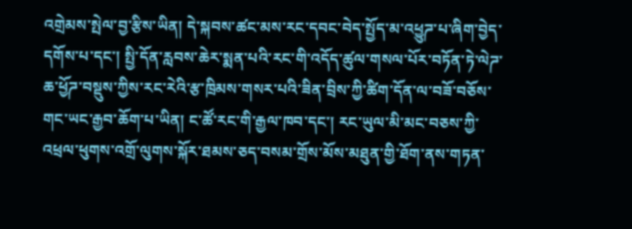འགྲེམས་སྤེལ་བྱ་རྩིས་ཡིན། དེ་སྐབས་ཚང་མས་རང་དབང་བེད་སྤྱོད་མ་འཕྱུཌ་པ་ཞིག་བྱེད་དགོས་པ་དང་། སྤྱི་དོན་རླབས་ཆེར་སྨན་པའི་རང་གི་འདོད་ཚུལ་གསལ་པོར་བཏོན་ཏེ་ལེཌ་ཆ་ཕྱོཌ་བསྡུས་ཀྱིས་རང་རེའི་རྩ་ཁྲིམས་གསར་པའི་ཟིན་བྲིས་ཀྱི་ཚིག་དོན་ལ་བཟོ་བཅོས་གང་ཡང་རྒྱབ་ཆོག་པ་ཡིན། ང་ཚོ་རང་གི་རྒྱལ་ཁབ་དང་། རང་ཡུལ་མི་མང་བཅས་ཀྱི་འཕྲལ་ཕུགས་འགྲོ་ལུགས་སྐོར་ཐམས་ཅད་བསམ་གྲོས་མོས་མཐུན་གྱི་ཐོག་ནས་གཏན་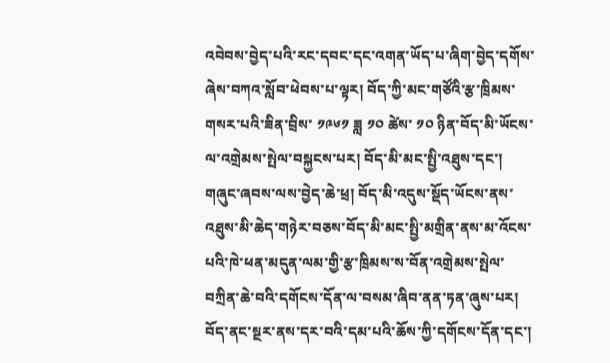འབེབས་བྱེད་པའི་རང་དབང་དང་འགན་ཡོད་པ་ཞིག་བྱེད་དགོས་ཞེས་བཀའ་སློབ་ཕེབས་པ་ལྟར། བོད་ཀྱི་མང་གཙོའི་རྩ་ཁྲིམས་གསར་པའི་ཟིན་བྲིས་ ༡༩༦༡ ཟླ ༡༠ ཚེས་ ༡༠ ཉིན་བོད་མི་ཡོངས་ལ་འགྲེམས་སྤེལ་བསྐྱངས་པར། བོད་མི་མང་སྤྱི་འཐུས་དང་། གཞུང་ཞབས་ལས་བྱེད་ཆེ་ཕྲ། བོད་མི་འདུས་སྡོད་ཡོངས་ནས་འཐུས་མི་ཆེད་གཉེར་བཅས་བོད་མི་མང་སྤྱི་མགྲིན་ནས་མ་འོངས་པའི་ཁེ་ཕན་མདུན་ལམ་གྱི་རྩ་ཁྲིམས་ས་བོན་འགྲེམས་སྤེལ་བཀྲིན་ཆེ་བའི་དགོངས་དོན་ལ་བསམ་ཞིབ་ནན་ཏན་ཞུས་པར། བོད་ནང་སྔར་ནས་དར་བའི་དམ་པའི་ཆོས་ཀྱི་དགོངས་དོན་དང་།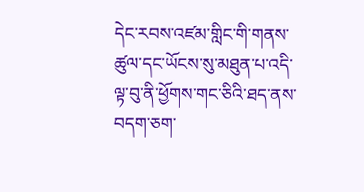དེང་རབས་འཛམ་གླིང་གི་གནས་ཚུལ་དང་ཡོངས་སུ་མཐུན་པ་འདི་ལྟ་བུ་ནི་ཕྱོགས་གང་ཅིའི་ཐད་ནས་བདག་ཅག་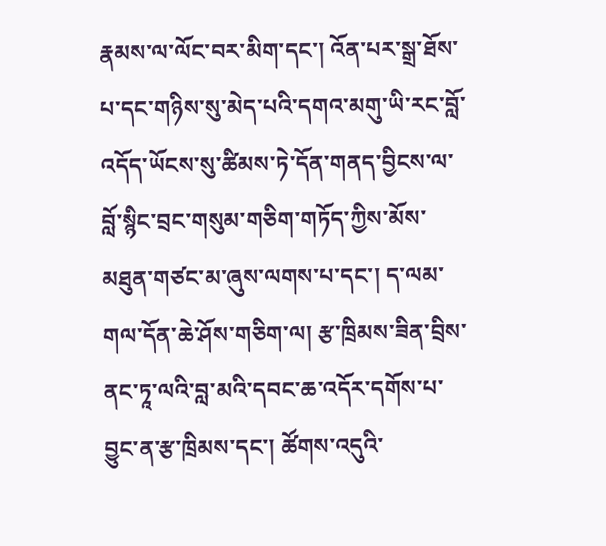རྣམས་ལ་ལོང་བར་མིག་དང་། འོན་པར་སྒྲ་ཐོས་པ་དང་གཉིས་སུ་མེད་པའི་དགའ་མགུ་ཡི་རང་བློ་འདོད་ཡོངས་སུ་ཚིམས་ཏེ་དོན་གནད་བྱིངས་ལ་བློ་སྙིང་བྲང་གསུམ་གཅིག་གཏོད་ཀྱིས་མོས་མཐུན་གཙང་མ་ཞུས་ལགས་པ་དང་། ད་ལམ་གལ་དོན་ཆེ་ཤོས་གཅིག་ལ། རྩ་ཁྲིམས་ཟིན་བྲིས་ནང་ཏཱ་ལའི་བླ་མའི་དབང་ཆ་འདོར་དགོས་པ་བྱུང་ན་རྩ་ཁྲིམས་དང་། ཚོགས་འདུའི་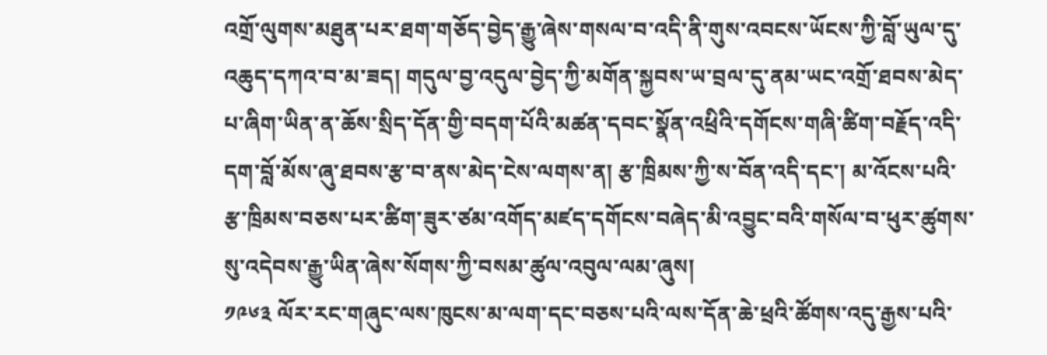འགྲོ་ལུགས་མཐུན་པར་ཐག་གཅོད་བྱེད་རྒྱུ་ཞེས་གསལ་བ་འདི་ནི་གུས་འབངས་ཡོངས་ཀྱི་བློ་ཡུལ་དུ་འཆུད་དཀའ་བ་མ་ཟད། གདུལ་བྱ་འདུལ་བྱེད་ཀྱི་མགོན་སྐྱབས་ཡ་བྲལ་དུ་ནམ་ཡང་འགྲོ་ཐབས་མེད་པ་ཞིག་ཡིན་ན་ཆོས་སྲིད་དོན་གྱི་བདག་པོའི་མཚན་དབང་སྣོན་འཕྲིའི་དགོངས་གཞི་ཚིག་བརྗོད་འདི་དག་བློ་མོས་ཞུ་ཐབས་རྩ་བ་ནས་མེད་ངེས་ལགས་ན། རྩ་ཁྲིམས་ཀྱི་ས་བོན་འདི་དང་། མ་འོངས་པའི་རྩ་ཁྲིམས་བཅས་པར་ཚིག་ཟུར་ཙམ་འགོད་མཛད་དགོངས་བཞེད་མི་འབྱུང་བའི་གསོལ་བ་ཕུར་ཚུགས་སུ་འདེབས་རྒྱུ་ཡིན་ཞེས་སོགས་ཀྱི་བསམ་ཚུལ་འབུལ་ལམ་ཞུས།
༡༩༦༣ ལོར་རང་གཞུང་ལས་ཁུངས་མ་ལག་དང་བཅས་པའི་ལས་དོན་ཆེ་ཕྲའི་ཚོགས་འདུ་རྒྱས་པའི་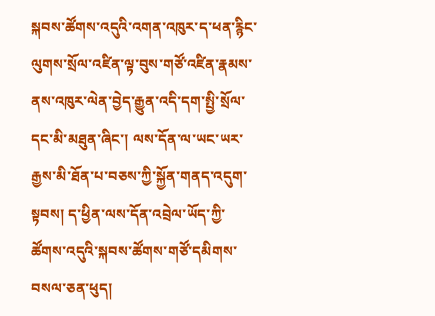སྐབས་ཚོགས་འདུའི་འགན་འཁུར་ད་ཕན་རྙིང་ལུགས་སྲོལ་འཛིན་ལྟ་བུས་གཙོ་འཛིན་རྣམས་ནས་འཁུར་ལེན་བྱེད་རྒྱུན་འདི་དག་སྤྱི་སྲོལ་དང་མི་མཐུན་ཞིང་། ལས་དོན་ལ་ཡང་ཡར་རྒྱས་མི་ཐོན་པ་བཅས་ཀྱི་སྐྱོན་གནད་འདུག་སྟབས། ད་ཕྱིན་ལས་དོན་འབྲེལ་ཡོད་ཀྱི་ཚོགས་འདུའི་སྐབས་ཚོགས་གཙོ་དམིགས་བསལ་ཅན་ཕུད།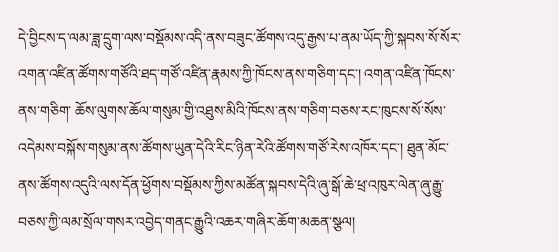དེ་བྱིངས་ད་ལམ་ཟླ་དྲུག་ལས་བསྡོམས་འདི་ནས་བཟུང་ཚོགས་འདུ་རྒྱས་པ་ནམ་ཡོད་ཀྱི་སྐབས་སོ་སོར་འགན་འཛིན་ཚོགས་གཙོའི་ཐད་གཙོ་འཛིན་རྣམས་ཀྱི་ཁོངས་ནས་གཅིག་དང་། འགན་འཛིན་ཁོངས་ནས་གཅིག་ ཆོས་ལུགས་ཆོལ་གསུམ་གྱི་འཐུས་མིའི་ཁོངས་ནས་གཅིག་བཅས་རང་ཁུངས་སོ་སོས་འདེམས་བསྐོས་གསུམ་ནས་ཚོགས་ཡུན་དེའི་རིང་ཉིན་རེའི་ཚོགས་གཙོ་རེས་འཁོར་དང་། ཐུན་མོང་ནས་ཚོགས་འདུའི་ལས་དོན་ཕྱོགས་བསྡོམས་ཀྱིས་མཚོན་སྐབས་དེའི་ཞུ་སྒོ་ཆེ་ཕྲ་འཁུར་ལེན་ཞུ་རྒྱུ་བཅས་ཀྱི་ལམ་སྲོལ་གསར་འབྱེད་གནང་རྒྱུའི་འཆར་གཞིར་ཆོག་མཆན་སྩལ།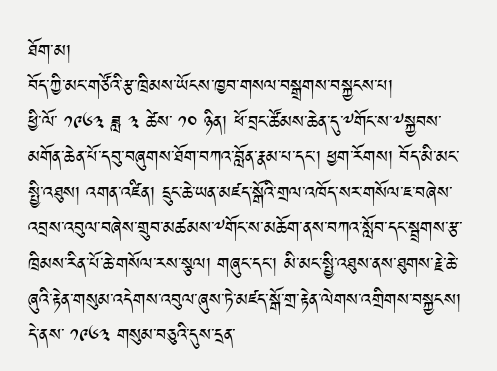ཐོག་མ།
བོད་ཀྱི་མང་གཙོའི་རྩ་ཁྲིམས་ཡོངས་ཁྱབ་གསལ་བསྒྲགས་བསྐྱངས་པ།
ཕྱི་ལོ་ ༡༩༦༣ ཟླ ༣ ཚེས་ ༡༠ ཉིན། ཕོ་བྲང་ཚོམས་ཆེན་དུ་༸གོང་ས་༸སྐྱབས་མགོན་ཆེན་པོ་དབུ་བཞུགས་ཐོག་བཀའ་བློན་རྣམ་པ་དང་། ཕྱག་རོགས། བོད་མི་མང་སྤྱི་འཐུས། འགན་འཛིན། དྲུང་ཆེ་ཡན་མཛད་སྒོའི་གྲལ་འཁོད་སར་གསོལ་ཇ་བཞེས་འབྲས་འབུལ་བཞེས་གྲུབ་མཚམས་༸གོང་ས་མཆོག་ནས་བཀའ་སློབ་དང་སྦྲགས་རྩ་ཁྲིམས་རིན་པོ་ཆེ་གསོལ་རས་སྩལ། གཞུང་དང་། མི་མང་སྤྱི་འཐུས་ནས་ཐུགས་རྗེ་ཆེ་ཞུའི་རྟེན་གསུམ་འདེགས་འབུལ་ཞུས་ཏེ་མཛད་སྒོ་གྲ་རྟེན་ལེགས་འགྲིགས་བསྐྱངས།
དེ་ནས་ ༡༩༦༣ གསུམ་བཅུའི་དུས་དྲན་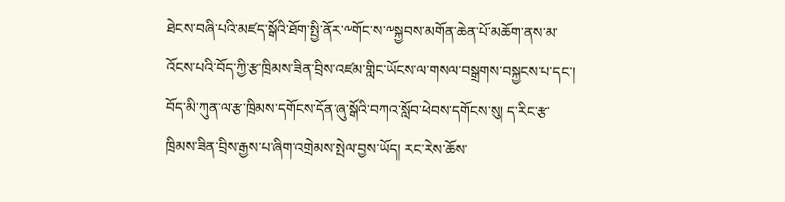ཐེངས་བཞི་པའི་མཛད་སྒོའི་ཐོག་སྤྱི་ནོར་༸གོང་ས་༸སྐྱབས་མགོན་ཆེན་པོ་མཆོག་ནས་མ་འོངས་པའི་བོད་ཀྱི་རྩ་ཁྲིམས་ཟིན་བྲིས་འཛམ་གླིང་ཡོངས་ལ་གསལ་བསྒྲགས་བསྐྱངས་པ་དང་། བོད་མི་ཀུན་ལ་རྩ་ཁྲིམས་དགོངས་དོན་ཞུ་སྒོའི་བཀའ་སློབ་ཕེབས་དགོངས་སུ། ད་རིང་རྩ་ཁྲིམས་ཟིན་བྲིས་རྒྱས་པ་ཞིག་འགྲེམས་སྤེལ་བྱས་ཡོད། རང་རེས་ཆོས་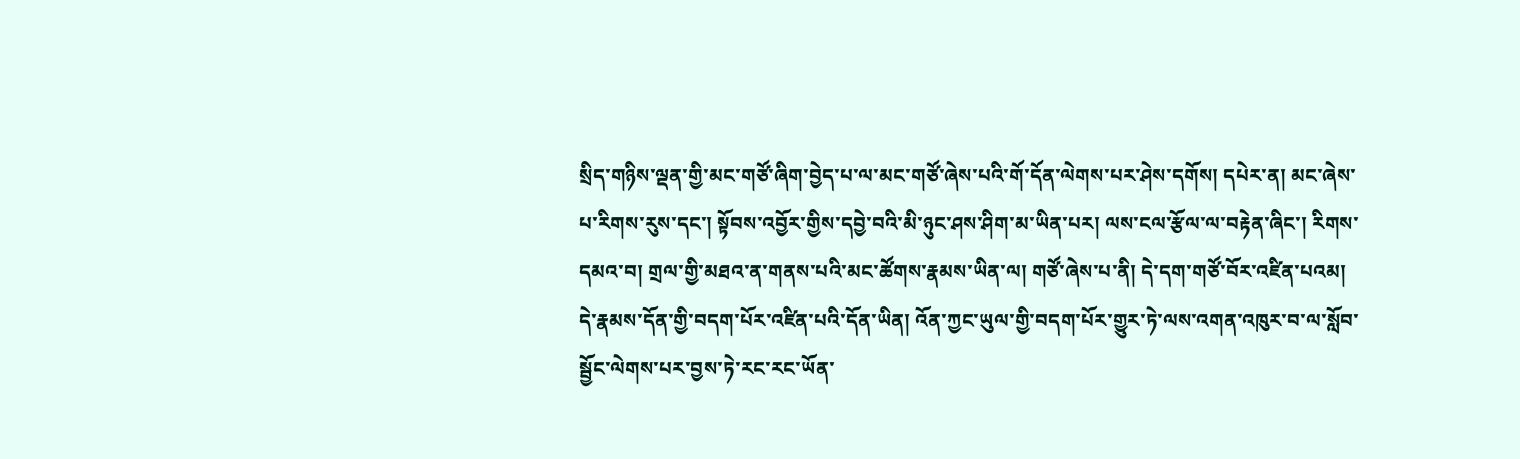སྲིད་གཉིས་ལྡན་གྱི་མང་གཙོ་ཞིག་བྱེད་པ་ལ་མང་གཙོ་ཞེས་པའི་གོ་དོན་ལེགས་པར་ཤེས་དགོས། དཔེར་ན། མང་ཞེས་པ་རིགས་རུས་དང་། སྟོབས་འབྱོར་གྱིས་དབྱེ་བའི་མི་ཉུང་ཤས་ཤིག་མ་ཡིན་པར། ལས་ངལ་རྩོལ་ལ་བརྟེན་ཞིང་། རིགས་དམའ་བ། གྲལ་གྱི་མཐའ་ན་གནས་པའི་མང་ཚོགས་རྣམས་ཡིན་ལ། གཙོ་ཞེས་པ་ནི། དེ་དག་གཙོ་བོར་འཛིན་པའམ། དེ་རྣམས་དོན་གྱི་བདག་པོར་འཛིན་པའི་དོན་ཡིན། འོན་ཀྱང་ཡུལ་གྱི་བདག་པོར་གྱུར་ཏེ་ལས་འགན་འཁུར་བ་ལ་སློབ་སྦྱོང་ལེགས་པར་བྱས་ཏེ་རང་རང་ཡོན་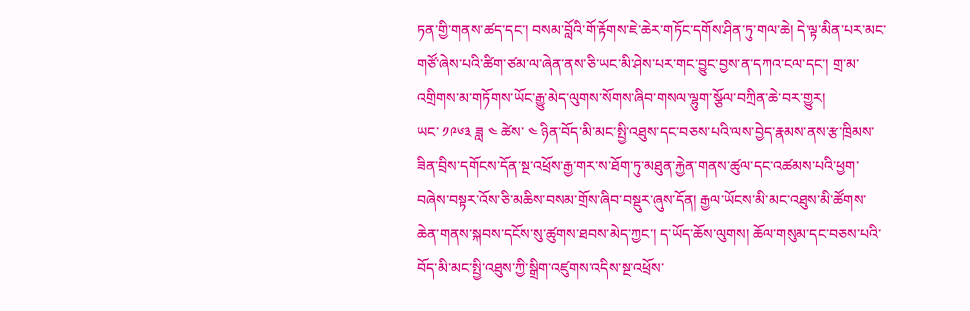ཏན་གྱི་གནས་ཚད་དང་། བསམ་བློའི་གོ་རྟོགས་ཇེ་ཆེར་གཏོང་དགོས་ཤིན་ཏུ་གལ་ཆེ། དེ་ལྟ་མིན་པར་མང་གཙོ་ཞེས་པའི་ཚིག་ཙམ་ལ་ཞེན་ནས་ཅི་ཡང་མི་ཤེས་པར་གང་བྱུང་བྱས་ན་དཀའ་ངལ་དང་། གྲ་མ་འགྲིགས་མ་གཏོགས་ཡོང་རྒྱུ་མེད་ལུགས་སོགས་ཞིབ་གསལ་ལྷུག་སྩོལ་བཀྲིན་ཆེ་བར་གྱུར།
ཡང་ ༡༩༦༣ ཟླ ༤ ཚེས་ ༤ ཉིན་བོད་མི་མང་སྤྱི་འཐུས་དང་བཅས་པའི་ལས་བྱེད་རྣམས་ནས་རྩ་ཁྲིམས་ཟིན་བྲིས་དགོངས་དོན་སྔ་འཕྲོས་རྒྱ་གར་ས་ཐོག་ཏུ་མཐུན་རྐྱེན་གནས་ཚུལ་དང་འཚམས་པའི་ཕྱག་བཞེས་བསྟར་འོས་ཅི་མཆིས་བསམ་གྲོས་ཞིབ་བསྡུར་ཞུས་དོན། རྒྱལ་ཡོངས་མི་མང་འཐུས་མི་ཚོགས་ཆེན་གནས་སྐབས་དངོས་སུ་ཚུགས་ཐབས་མེད་ཀྱང་། ད་ཡོད་ཆོས་ལུགས། ཆོལ་གསུམ་དང་བཅས་པའི་བོད་མི་མང་སྤྱི་འཐུས་ཀྱི་སྒྲིག་འཛུགས་འདིས་སྔ་འཕྲོས་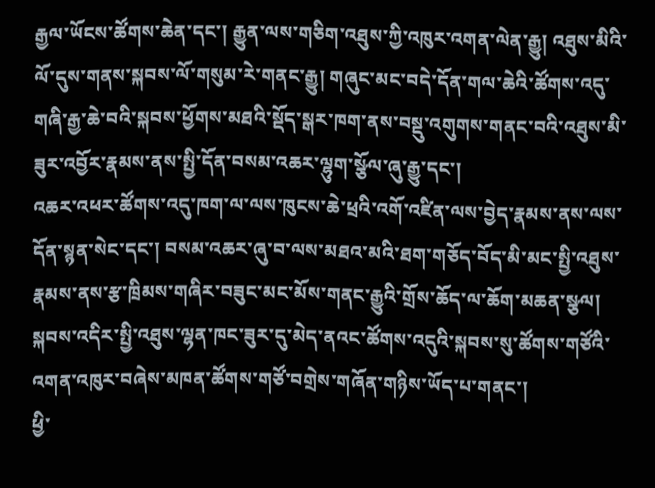རྒྱལ་ཡོངས་ཚོགས་ཆེན་དང་། རྒྱུན་ལས་གཅིག་འཐུས་ཀྱི་འཁུར་འགན་ལེན་རྒྱུ། འཐུས་མིའི་ལོ་དུས་གནས་སྐབས་ལོ་གསུམ་རེ་གནང་རྒྱུ། གཞུང་མང་བདེ་དོན་གལ་ཆེའི་ཚོགས་འདུ་གཞི་རྒྱ་ཆེ་བའི་སྐབས་ཕྱོགས་མཐའི་སྡོད་སྒར་ཁག་ནས་བསྡུ་འགུགས་གནང་བའི་འཐུས་མི་ཟུར་འབྱོར་རྣམས་ནས་སྤྱི་དོན་བསམ་འཆར་ལྷུག་སྩོལ་ཞུ་རྒྱུ་དང་།
འཆར་འཕར་ཚོགས་འདུ་ཁག་ལ་ལས་ཁུངས་ཆེ་ཕྲའི་འགོ་འཛིན་ལས་བྱེད་རྣམས་ནས་ལས་དོན་སྙན་སེང་དང་། བསམ་འཆར་ཞུ་བ་ལས་མཐའ་མའི་ཐག་གཅོད་བོད་མི་མང་སྤྱི་འཐུས་རྣམས་ནས་རྩ་ཁྲིམས་གཞིར་བཟུང་མང་མོས་གནང་རྒྱུའི་གྲོས་ཆོད་ལ་ཆོག་མཆན་སྩལ།
སྐབས་འདིར་སྤྱི་འཐུས་ལྷན་ཁང་ཟུར་དུ་མེད་ནའང་ཚོགས་འདུའི་སྐབས་སུ་ཚོགས་གཙོའི་འགན་འཁུར་བཞེས་མཁན་ཚོགས་གཙོ་བགྲེས་གཞོན་གཉིས་ཡོད་པ་གནང་།
ཕྱི་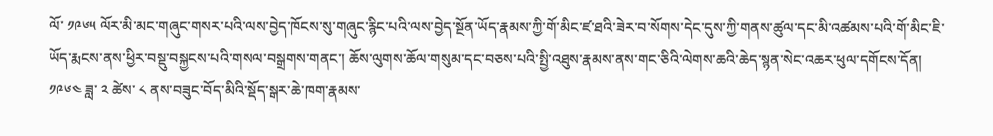ལོ་ ༡༩༦༥ ལོར་མི་མང་གཞུང་གསར་པའི་ལས་བྱེད་ཁོངས་སུ་གཞུང་རྙིང་པའི་ལས་བྱེད་སྔོན་ཡོད་རྣམས་ཀྱི་གོ་མིང་ཛ་ཐའི་ཟེར་བ་སོགས་དེང་དུས་ཀྱི་གནས་ཚུལ་དང་མི་འཚམས་པའི་གོ་མིང་ཇི་ཡོད་རྨངས་ནས་ཕྱིར་བསྡུ་བསྐྱངས་པའི་གསལ་བསྒྲགས་གནང་། ཆོས་ལུགས་ཆོལ་གསུམ་དང་བཅས་པའི་སྤྱི་འཐུས་རྣམས་ནས་གང་ཅིའི་ལེགས་ཆའི་ཆེད་སྙན་སེང་འཆར་ཕུལ་དགོངས་དོན། ༡༩༦༤ ཟླ་ ༢ ཚེས་ ༨ ནས་བཟུང་བོད་མིའི་སྡོད་སྒར་ཆེ་ཁག་རྣམས་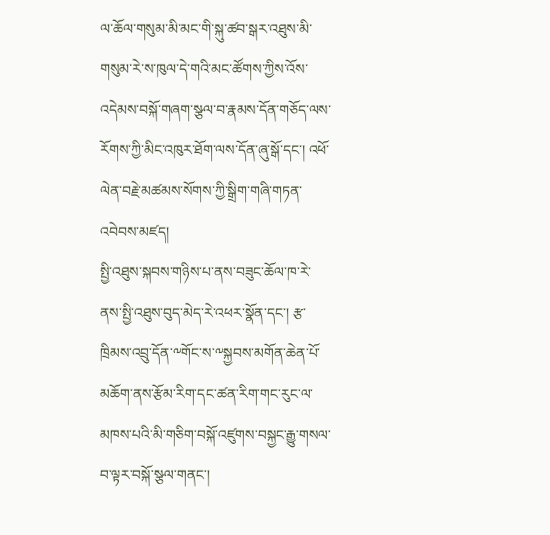ལ་ཆོལ་གསུམ་མི་མང་གི་སྐུ་ཚབ་སྒར་འཐུས་མི་གསུམ་རེ་ས་ཁུལ་དེ་གའི་མང་ཚོགས་ཀྱིས་འོས་འདེམས་བསྐོ་གཞག་སྩལ་བ་རྣམས་དོན་གཅོད་ལས་རོགས་ཀྱི་མིང་འཁུར་ཐོག་ལས་དོན་ཞུ་སྒོ་དང་། འཕོ་ལེན་བརྗེ་མཚམས་སོགས་ཀྱི་སྒྲིག་གཞི་གཏན་འབེབས་མཛད།
སྤྱི་འཐུས་སྐབས་གཉིས་པ་ནས་བཟུང་ཆོལ་ཁ་རེ་ནས་སྤྱི་འཐུས་བུད་མེད་རེ་འཕར་སྣོན་དང་། རྩ་ཁྲིམས་འབྲུ་དོན་༸གོང་ས་༸སྐྱབས་མགོན་ཆེན་པོ་མཆོག་ནས་རྩོམ་རིག་དང་ཚན་རིག་གང་རུང་ལ་མཁས་པའི་མི་གཅིག་བསྐོ་འཛུགས་བསྐྱང་རྒྱུ་གསལ་བ་ལྟར་བསྐོ་སྩལ་གནང་།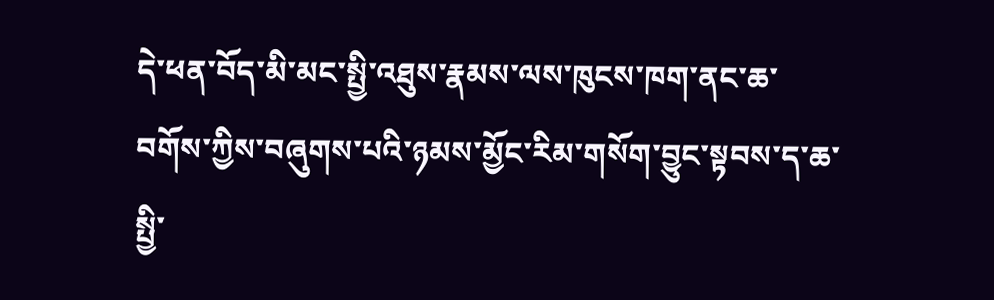དེ་ཕན་བོད་མི་མང་སྤྱི་འཐུས་རྣམས་ལས་ཁུངས་ཁག་ནང་ཆ་བགོས་ཀྱིས་བཞུགས་པའི་ཉམས་མྱོང་རིམ་གསོག་བྱུང་སྟབས་ད་ཆ་སྤྱི་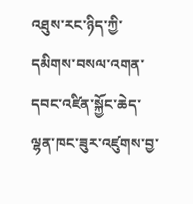འཐུས་རང་ཉིད་ཀྱི་དམིགས་བསལ་འགན་དབང་འཛིན་སྐྱོང་ཆེད་ལྷན་ཁང་ཟུར་འཛུགས་བྱ་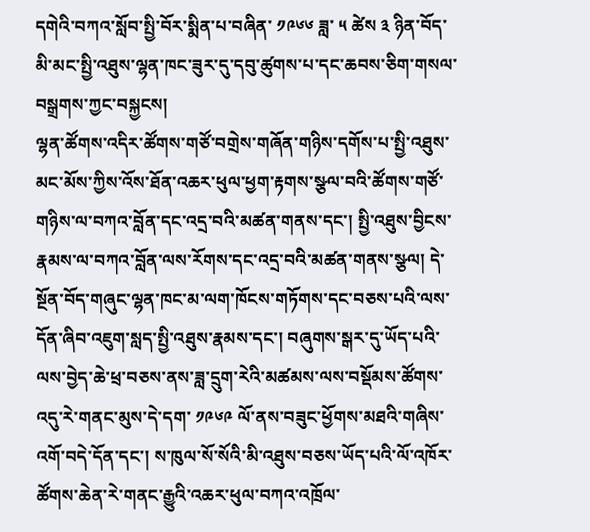དགེའི་བཀའ་སློབ་སྤྱི་བོར་སྨིན་པ་བཞིན་ ༡༩༦༦ ཟླ་ ༥ ཚེས ༣ ཉིན་བོད་མི་མང་སྤྱི་འཐུས་ལྷན་ཁང་ཟུར་དུ་དབུ་ཚུགས་པ་དང་ཆབས་ཅིག་གསལ་བསྒྲགས་ཀྱང་བསྐྱངས།
ལྷན་ཚོགས་འདིར་ཚོགས་གཙོ་བགྲེས་གཞོན་གཉིས་དགོས་པ་སྤྱི་འཐུས་མང་མོས་ཀྱིས་འོས་ཐོན་འཆར་ཕུལ་ཕྱག་རྟགས་སྩལ་བའི་ཚོགས་གཙོ་གཉིས་ལ་བཀའ་བློན་དང་འདྲ་བའི་མཚན་གནས་དང་། སྤྱི་འཐུས་བྱིངས་རྣམས་ལ་བཀའ་བློན་ལས་རོགས་དང་འདྲ་བའི་མཚན་གནས་སྩལ། དེ་སྔོན་བོད་གཞུང་ལྷན་ཁང་མ་ལག་ཁོངས་གཏོགས་དང་བཅས་པའི་ལས་དོན་ཞིབ་འཇུག་སླད་སྤྱི་འཐུས་རྣམས་དང་། བཞུགས་སྒར་དུ་ཡོད་པའི་ལས་བྱེད་ཆེ་ཕྲ་བཅས་ནས་ཟླ་དྲུག་རེའི་མཚམས་ལས་བསྡོམས་ཚོགས་འདུ་རེ་གནང་མུས་དེ་དག་ ༡༩༦༩ ལོ་ནས་བཟུང་ཕྱོགས་མཐའི་གཞིས་འགོ་བདེ་དོན་དང་། ས་ཁུལ་སོ་སོའི་མི་འཐུས་བཅས་ཡོད་པའི་ལོ་འཁོར་ཚོགས་ཆེན་རེ་གནང་རྒྱུའི་འཆར་ཕུལ་བཀའ་འཁྲོལ་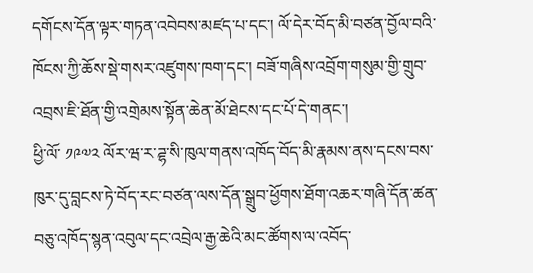དགོངས་དོན་ལྟར་གཏན་འབེབས་མཛད་པ་དང་། ལོ་དེར་བོད་མི་བཙན་བྱོལ་བའི་ཁོངས་ཀྱི་ཆོས་སྡེ་གསར་འཛུགས་ཁག་དང་། བཟོ་གཞིས་འབྲོག་གསུམ་གྱི་གྲུབ་འབྲས་ཇི་ཐོན་གྱི་འགྲེམས་སྟོན་ཆེན་མོ་ཐེངས་དང་པོ་དེ་གནང་།
ཕྱི་ལོ་ ༡༩༧༢ ལོར་ཝ་ར་ཌྷ་སི་ཁུལ་གནས་འཁོད་བོད་མི་རྣམས་ནས་དངས་བས་ཁུར་དུ་བླངས་ཏེ་བོད་རང་བཙན་ལས་དོན་སྒྲུབ་ཕྱོགས་ཐོག་འཆར་གཞི་དོན་ཚན་བཅུ་འཁོད་སྙན་འབུལ་དང་འབྲེལ་རྒྱ་ཆེའི་མང་ཚོགས་ལ་འབོད་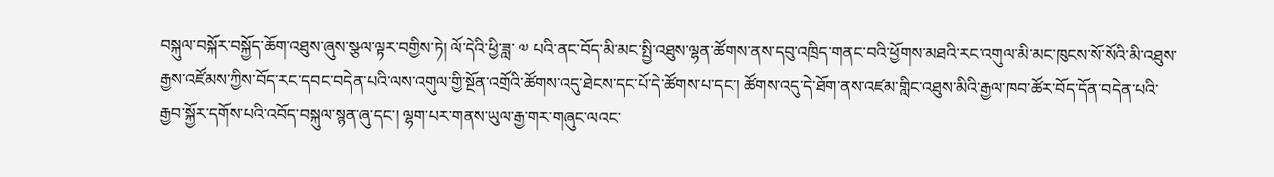བསྐུལ་བསྐོར་བསྐྱོད་ཆོག་འཐུས་ཞུས་སྩལ་ལྟར་བགྱིས་ཏེ། ལོ་དེའི་ཕྱི་ཟླ་ ༧ པའི་ནང་བོད་མི་མང་སྤྱི་འཐུས་ལྷན་ཚོགས་ནས་དབུ་འཁྲིད་གནང་བའི་ཕྱོགས་མཐའི་རང་འགུལ་མི་མང་ཁུངས་སོ་སོའི་མི་འཐུས་རྒྱས་འཛོམས་ཀྱིས་བོད་རང་དབང་བདེན་པའི་ལས་འགུལ་གྱི་སྔོན་འགྲོའི་ཚོགས་འདུ་ཐེངས་དང་པོ་དེ་ཚོགས་པ་དང་། ཚོགས་འདུ་དེ་ཐོག་ནས་འཛམ་གླིང་འཐུས་མིའི་རྒྱལ་ཁབ་ཚོར་བོད་དོན་བདེན་པའི་རྒྱབ་སྐྱོར་དགོས་པའི་འབོད་བསྐུལ་སྙན་ཞུ་དང་། ལྷག་པར་གནས་ཡུལ་རྒྱ་གར་གཞུང་ལའང་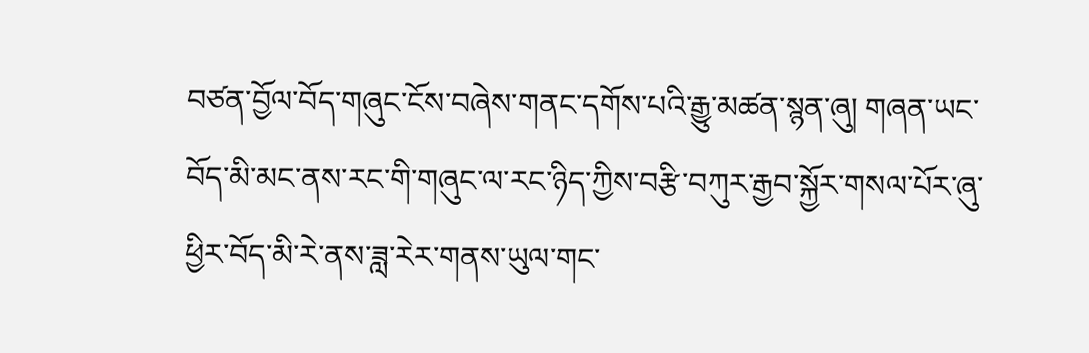བཙན་བྱོལ་བོད་གཞུང་ངོས་བཞེས་གནང་དགོས་པའི་རྒྱུ་མཚན་སྙན་ཞུ། གཞན་ཡང་བོད་མི་མང་ནས་རང་གི་གཞུང་ལ་རང་ཉིད་ཀྱིས་བརྩི་བཀུར་རྒྱབ་སྐྱོར་གསལ་པོར་ཞུ་ཕྱིར་བོད་མི་རེ་ནས་ཟླ་རེར་གནས་ཡུལ་གང་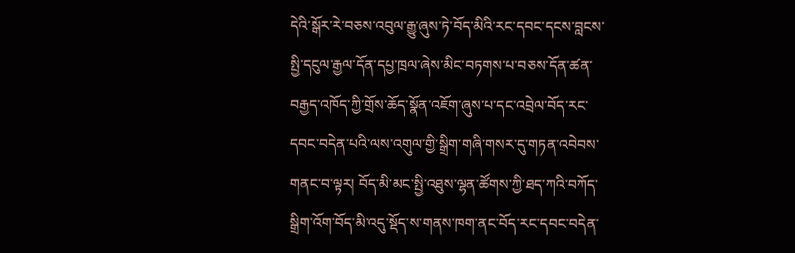དེའི་སྒོར་རེ་བཅས་འབུལ་རྒྱུ་ཞུས་ཏེ་བོད་མིའི་རང་དབང་དངས་བླངས་སྤྱི་དངུལ་རྒྱལ་དོན་དཔྱ་ཁྲལ་ཞེས་མིང་བཏགས་པ་བཅས་དོན་ཚན་བརྒྱད་འཁོད་ཀྱི་གྲོས་ཆོད་སྣོན་འཇོག་ཞུས་པ་དང་འབྲེལ་བོད་རང་དབང་བདེན་པའི་ལས་འགུལ་གྱི་སྒྲིག་གཞི་གསར་དུ་གཏན་འབེབས་གནང་བ་ལྟར། བོད་མི་མང་སྤྱི་འཐུས་ལྷན་ཚོགས་ཀྱི་ཐད་ཀའི་བཀོད་སྒྲིག་འོག་བོད་མི་འདུ་སྡོད་ས་གནས་ཁག་ནང་བོད་རང་དབང་བདེན་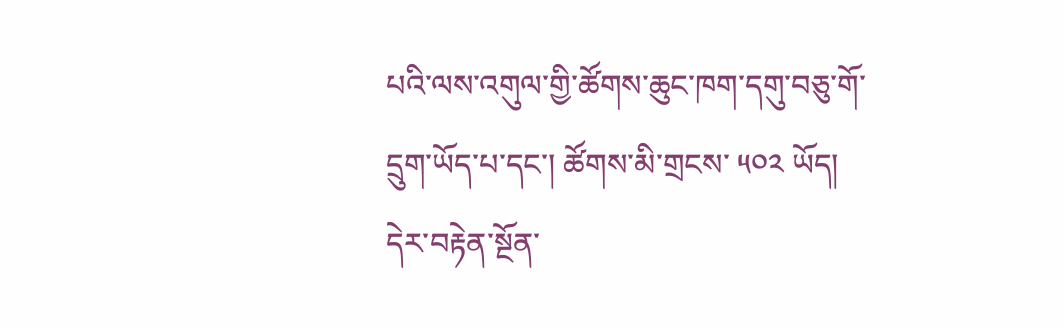པའི་ལས་འགུལ་གྱི་ཚོགས་ཆུང་ཁག་དགུ་བཅུ་གོ་དྲུག་ཡོད་པ་དང་། ཚོགས་མི་གྲངས་ ༥༠༢ ཡོད། དེར་བརྟེན་སྔོན་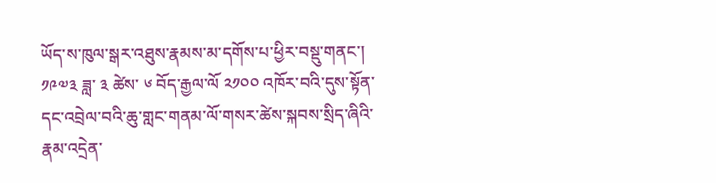ཡོད་ས་ཁུལ་སྒར་འཐུས་རྣམས་མ་དགོས་པ་ཕྱིར་བསྡུ་གནང་།
༡༩༧༣ ཟླ་ ༣ ཚེས་ ༦ བོད་རྒྱལ་ལོ ༢༡༠༠ འཁོར་བའི་དུས་སྟོན་དང་འབྲེལ་བའི་ཆུ་གླང་གནམ་ལོ་གསར་ཚེས་སྐབས་སྲིད་ཞིའི་རྣམ་འདྲེན་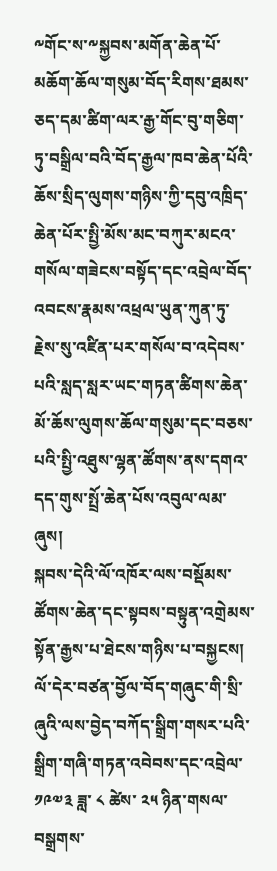༸གོང་ས་༸སྐྱབས་མགོན་ཆེན་པོ་མཆོག་ཆོལ་གསུམ་བོད་རིགས་ཐམས་ཅད་དམ་ཚིག་ལར་རྒྱ་གོང་བུ་གཅིག་ཏུ་བསྒྲིལ་བའི་བོད་རྒྱལ་ཁབ་ཆེན་པོའི་ཆོས་སྲིད་ལུགས་གཉིས་ཀྱི་དབུ་འཁྲིད་ཆེན་པོར་སྤྱི་མོས་མང་བཀུར་མངའ་གསོལ་གཟེངས་བསྟོད་དང་འབྲེལ་བོད་འབངས་རྣམས་འཕྲལ་ཡུན་ཀུན་ཏུ་རྗེས་སུ་འཛིན་པར་གསོལ་བ་འདེབས་པའི་སླད་སླར་ཡང་གཏན་ཚིགས་ཆེན་མོ་ཆོས་ལུགས་ཆོལ་གསུམ་དང་བཅས་པའི་སྤྱི་འཐུས་ལྷན་ཚོགས་ནས་དགའ་དད་གུས་སྤྲོ་ཆེན་པོས་འབུལ་ལམ་ཞུས།
སྐབས་དེའི་ལོ་འཁོར་ལས་བསྡོམས་ཚོགས་ཆེན་དང་སྟབས་བསྟུན་འགྲེམས་སྟོན་རྒྱས་པ་ཐེངས་གཉིས་པ་བསྐྱངས། ལོ་དེར་བཙན་བྱོལ་བོད་གཞུང་གི་སྲི་ཞུའི་ལས་བྱེད་བཀོད་སྒྲིག་གསར་པའི་སྒྲིག་གཞི་གཏན་འབེབས་དང་འབྲེལ་ ༡༩༧༣ ཟླ་ ༨ ཚེས་ ༢༥ ཉིན་གསལ་བསྒྲགས་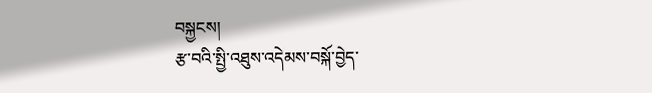བསྐྱངས།
རྩ་བའི་སྤྱི་འཐུས་འདེམས་བསྐོ་བྱེད་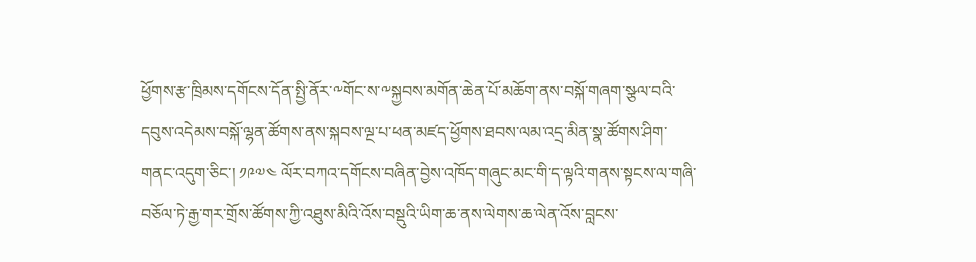ཕྱོགས་རྩ་ཁྲིམས་དགོངས་དོན་སྤྱི་ནོར་༸གོང་ས་༸སྐྱབས་མགོན་ཆེན་པོ་མཆོག་ནས་བསྐོ་གཞག་སྩལ་བའི་དབུས་འདེམས་བསྐོ་ལྷན་ཚོགས་ནས་སྐབས་ལྔ་པ་ཕན་མཛད་ཕྱོགས་ཐབས་ལམ་འདྲ་མིན་སྣ་ཚོགས་ཤིག་གནང་འདུག་ཅིང་། ༡༩༧༤ ལོར་བཀའ་དགོངས་བཞིན་བྱེས་འཁོད་གཞུང་མང་གི་ད་ལྟའི་གནས་སྟངས་ལ་གཞི་བཅོལ་ཏེ་རྒྱ་གར་གྲོས་ཚོགས་ཀྱི་འཐུས་མིའི་འོས་བསྡུའི་ཡིག་ཆ་ནས་ལེགས་ཆ་ལེན་འོས་བླངས་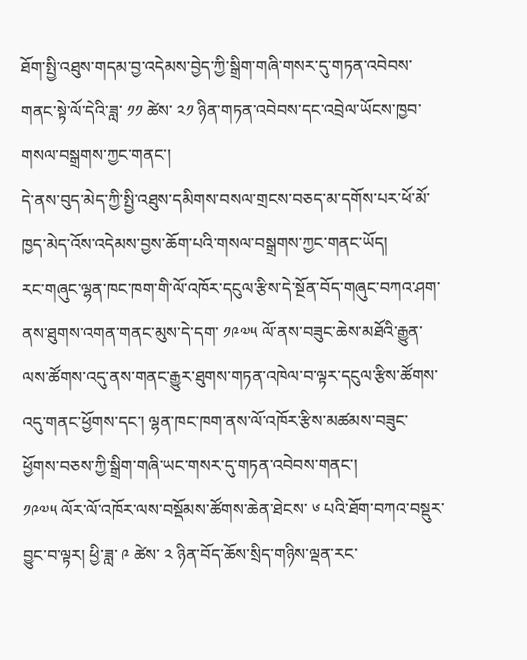ཐོག་སྤྱི་འཐུས་གདམ་བྱ་འདེམས་བྱེད་ཀྱི་སྒྲིག་གཞི་གསར་དུ་གཏན་འབེབས་གནང་སྟེ་ལོ་དེའི་ཟླ་ ༡༡ ཚེས་ ༢༡ ཉིན་གཏན་འབེབས་དང་འབྲེལ་ཡོངས་ཁྱབ་གསལ་བསྒྲགས་ཀྱང་གནང་།
དེ་ནས་བུད་མེད་ཀྱི་སྤྱི་འཐུས་དམིགས་བསལ་གྲངས་བཅད་མ་དགོས་པར་ཕོ་མོ་ཁྱད་མེད་འོས་འདེམས་བྱས་ཆོག་པའི་གསལ་བསྒྲགས་ཀྱང་གནང་ཡོད།
རང་གཞུང་ལྷན་ཁང་ཁག་གི་ལོ་འཁོར་དངུལ་རྩིས་དེ་སྔོན་བོད་གཞུང་བཀའ་ཤག་ནས་ཐུགས་འགན་གནང་མུས་དེ་དག་ ༡༩༧༥ ལོ་ནས་བཟུང་ཆེས་མཐོའི་རྒྱུན་ལས་ཚོགས་འདུ་ནས་གནང་རྒྱུར་ཐུགས་གཏན་འཁེལ་བ་ལྟར་དངུལ་རྩིས་ཚོགས་འདུ་གནང་ཕྱོགས་དང་། ལྷན་ཁང་ཁག་ནས་ལོ་འཁོར་རྩིས་མཚམས་བཟུང་ཕྱོགས་བཅས་ཀྱི་སྒྲིག་གཞི་ཡང་གསར་དུ་གཏན་འབེབས་གནང་།
༡༩༧༥ ལོར་ལོ་འཁོར་ལས་བསྡོམས་ཚོགས་ཆེན་ཐེངས་ ༦ པའི་ཐོག་བཀའ་བསྡུར་བྱུང་བ་ལྟར། ཕྱི་ཟླ་ ༩ ཚེས་ ༢ ཉིན་བོད་ཆོས་སྲིད་གཉིས་ལྡན་རང་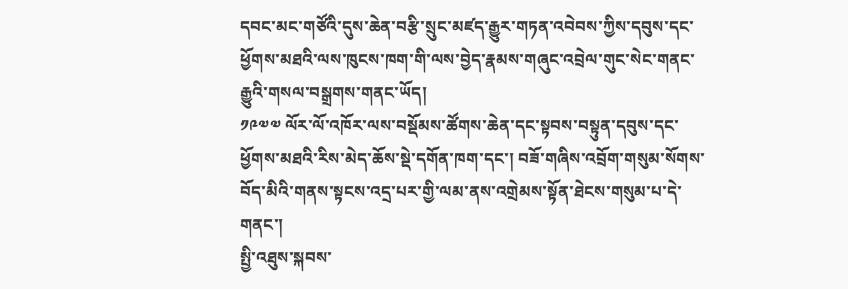དབང་མང་གཙོའི་དུས་ཆེན་བརྩི་སྲུང་མཛད་རྒྱུར་གཏན་འབེབས་ཀྱིས་དབུས་དང་ཕྱོགས་མཐའི་ལས་ཁུངས་ཁག་གི་ལས་བྱེད་རྣམས་གཞུང་འབྲེལ་གུང་སེང་གནང་རྒྱུའི་གསལ་བསྒྲགས་གནང་ཡོད།
༡༩༧༧ ལོར་ལོ་འཁོར་ལས་བསྡོམས་ཚོགས་ཆེན་དང་སྟབས་བསྟུན་དབུས་དང་ཕྱོགས་མཐའི་རིས་མེད་ཆོས་སྡེ་དགོན་ཁག་དང་། བཟོ་གཞིས་འབྲོག་གསུམ་སོགས་བོད་མིའི་གནས་སྟངས་འདྲ་པར་གྱི་ལམ་ནས་འགྲེམས་སྟོན་ཐེངས་གསུམ་པ་དེ་གནང་།
སྤྱི་འཐུས་སྐབས་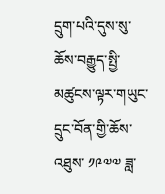དྲུག་པའི་དུས་སུ་ཆོས་བརྒྱུད་སྤྱི་མཚུངས་ལྟར་གཡུང་དྲུང་བོན་གྱི་ཆོས་འཐུས་ ༡༩༧༧ ཟླ་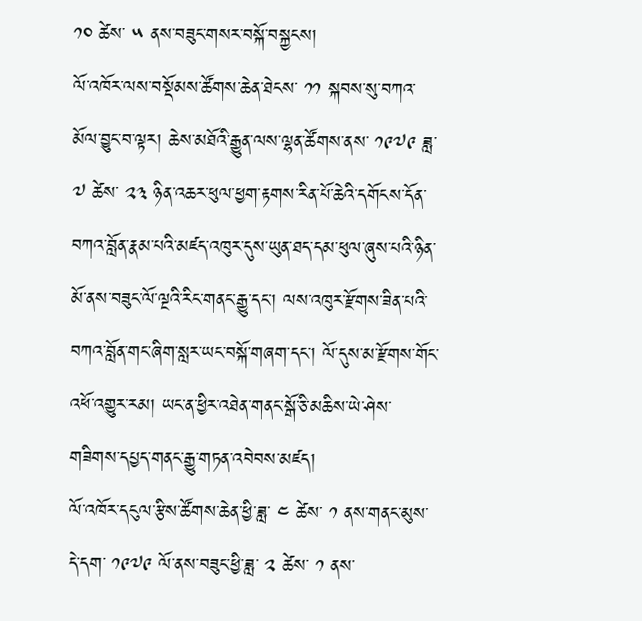༡༠ ཚེས་ ༥ ནས་བཟུང་གསར་བསྐོ་བསྐྱངས།
ལོ་འཁོར་ལས་བསྡོམས་ཚོགས་ཆེན་ཐེངས་ ༡༡ སྐབས་སུ་བཀའ་མོལ་བྱུང་བ་ལྟར། ཆེས་མཐོའི་རྒྱུན་ལས་ལྷན་ཚོགས་ནས་ ༡༩༧༩ ཟླ་ ༧ ཚེས་ ༢༣ ཉིན་འཆར་ཕུལ་ཕྱག་རྟགས་རིན་པོ་ཆེའི་དགོངས་དོན་བཀའ་བློན་རྣམ་པའི་མཛད་འཁུར་དུས་ཡུན་ཐད་དམ་ཕུལ་ཞུས་པའི་ཉིན་མོ་ནས་བཟུང་ལོ་ལྔའི་རིང་གནང་རྒྱུ་དང་། ལས་འཁུར་རྫོགས་ཟིན་པའི་བཀའ་བློན་གང་ཞིག་སླར་ཡང་བསྐོ་གཞག་དང་། ལོ་དུས་མ་རྫོགས་གོང་འཕོ་འགྱུར་རམ། ཡང་ན་ཕྱིར་འཐེན་གནང་སྒོ་ཅི་མཆིས་ཡེ་ཤེས་གཟིགས་དཔྱད་གནང་རྒྱུ་གཏན་འབེབས་མཛད།
ལོ་འཁོར་དངུལ་རྩིས་ཚོགས་ཆེན་ཕྱི་ཟླ་ ༤ ཚེས་ ༡ ནས་གནང་མུས་དེ་དག་ ༡༩༧༩ ལོ་ནས་བཟུང་ཕྱི་ཟླ་ ༢ ཚེས་ ༡ ནས་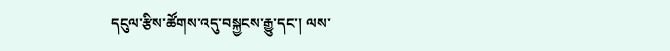དངུལ་རྩིས་ཚོགས་འདུ་བསྐྱངས་རྒྱུ་དང་། ལས་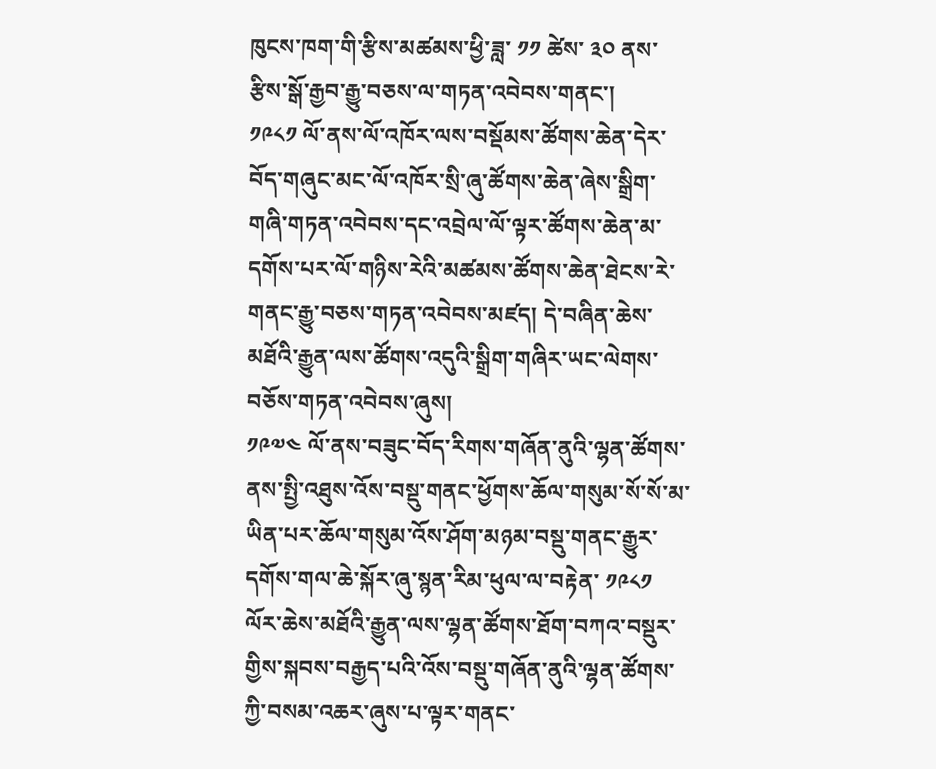ཁུངས་ཁག་གི་རྩིས་མཚམས་ཕྱི་ཟླ་ ༡༡ ཚེས་ ༣༠ ནས་རྩིས་སྒོ་རྒྱབ་རྒྱུ་བཅས་ལ་གཏན་འབེབས་གནང་།
༡༩༨༡ ལོ་ནས་ལོ་འཁོར་ལས་བསྡོམས་ཚོགས་ཆེན་དེར་བོད་གཞུང་མང་ལོ་འཁོར་སྲི་ཞུ་ཚོགས་ཆེན་ཞེས་སྒྲིག་གཞི་གཏན་འབེབས་དང་འབྲེལ་ལོ་ལྟར་ཚོགས་ཆེན་མ་དགོས་པར་ལོ་གཉིས་རེའི་མཚམས་ཚོགས་ཆེན་ཐེངས་རེ་གནང་རྒྱུ་བཅས་གཏན་འབེབས་མཛད། དེ་བཞིན་ཆེས་མཐོའི་རྒྱུན་ལས་ཚོགས་འདུའི་སྒྲིག་གཞིར་ཡང་ལེགས་བཅོས་གཏན་འབེབས་ཞུས།
༡༩༧༤ ལོ་ནས་བཟུང་བོད་རིགས་གཞོན་ནུའི་ལྷན་ཚོགས་ནས་སྤྱི་འཐུས་འོས་བསྡུ་གནང་ཕྱོགས་ཆོལ་གསུམ་སོ་སོ་མ་ཡིན་པར་ཆོལ་གསུམ་འོས་ཤོག་མཉམ་བསྡུ་གནང་རྒྱུར་དགོས་གལ་ཆེ་སྐོར་ཞུ་སྙན་རིམ་ཕུལ་ལ་བརྟེན་ ༡༩༨༡ ལོར་ཆེས་མཐོའི་རྒྱུན་ལས་ལྷན་ཚོགས་ཐོག་བཀའ་བསྡུར་གྱིས་སྐབས་བརྒྱད་པའི་འོས་བསྡུ་གཞོན་ནུའི་ལྷན་ཚོགས་ཀྱི་བསམ་འཆར་ཞུས་པ་ལྟར་གནང་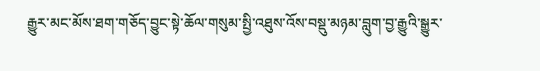རྒྱུར་མང་མོས་ཐག་གཅོད་བྱུང་སྟེ་ཆོལ་གསུམ་སྤྱི་འཐུས་འོས་བསྡུ་མཉམ་བླུག་བྱ་རྒྱུའི་སྒྱུར་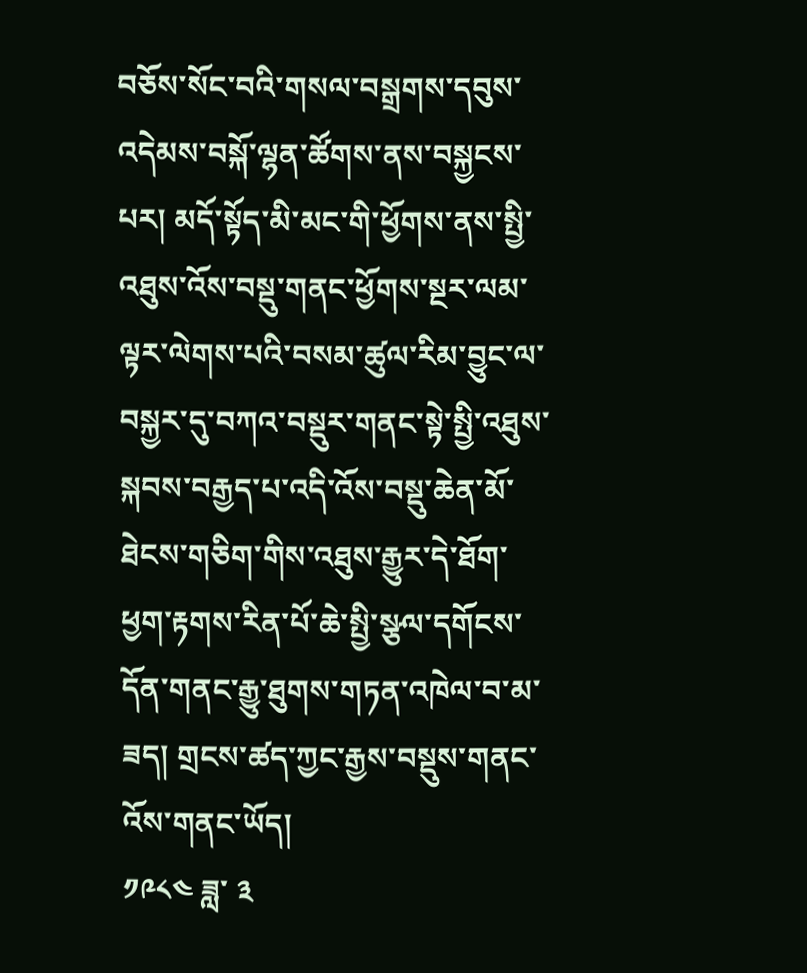བཅོས་སོང་བའི་གསལ་བསྒྲགས་དབུས་འདེམས་བསྐོ་ལྷན་ཚོགས་ནས་བསྐྱངས་པར། མདོ་སྟོད་མི་མང་གི་ཕྱོགས་ནས་སྤྱི་འཐུས་འོས་བསྡུ་གནང་ཕྱོགས་སྔར་ལམ་ལྟར་ལེགས་པའི་བསམ་ཚུལ་རིམ་བྱུང་ལ་བསྐྱར་དུ་བཀའ་བསྡུར་གནང་སྟེ་སྤྱི་འཐུས་སྐབས་བརྒྱད་པ་འདི་འོས་བསྡུ་ཆེན་མོ་ཐེངས་གཅིག་གིས་འཐུས་རྒྱུར་དེ་ཐོག་ཕྱག་རྟགས་རིན་པོ་ཆེ་སྤྱི་སྩལ་དགོངས་དོན་གནང་རྒྱུ་ཐུགས་གཏན་འཁེལ་བ་མ་ཟད། གྲངས་ཚད་ཀྱང་རྒྱས་བསྡུས་གནང་འོས་གནང་ཡོད།
༡༩༨༤ ཟླ་ ༣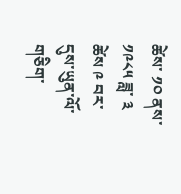ཚེས་ ༡༠ ནས་ ༡༩༨༥ ཟླ་ ༣ ཚེས ༩ བར་དུས་ཡུན་ལོ་གཅིག་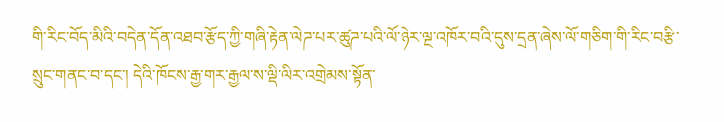གི་རིང་བོད་མིའི་བདེན་དོན་འཐབ་རྩོད་ཀྱི་གཞི་རྟེན་ལེཌ་པར་ཚུཌ་པའི་ལོ་ཉེར་ལྔ་འཁོར་བའི་དུས་དྲན་ཞེས་ལོ་གཅིག་གི་རིང་བརྩི་སྲུང་གནང་བ་དང་། དེའི་ཁོངས་རྒྱ་གར་རྒྱལ་ས་ལྡི་ལིར་འགྲེམས་སྟོན་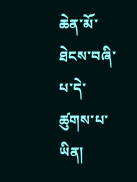ཆེན་མོ་ཐེངས་བཞི་པ་དེ་ཚུགས་པ་ཡིན།